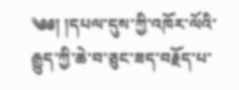༄༅། །དཔལ་དུས་ཀྱི་འཁོར་ལོའི་རྒྱུད་ཀྱི་ཆེ་བ་ཅུང་ཟད་བརྗོད་པ་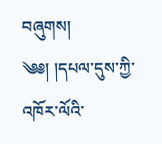བཞུགས།
༄༅། །དཔལ་དུས་ཀྱི་འཁོར་ལོའི་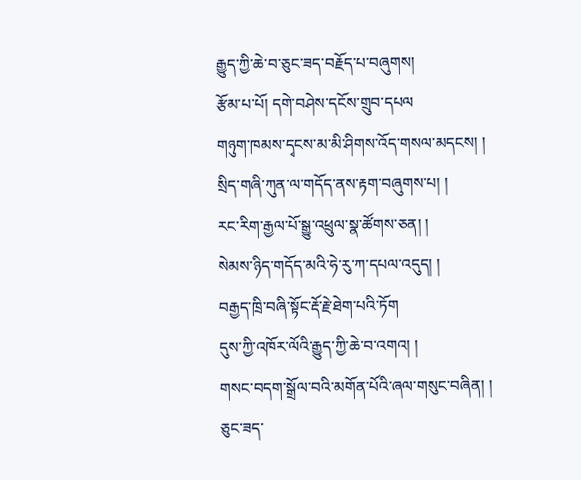རྒྱུད་ཀྱི་ཆེ་བ་ཅུང་ཟད་བརྗོད་པ་བཞུགས།
རྩོམ་པ་པོ། དགེ་བཤེས་དངོས་གྲུབ་དཔལ
གཉུག་ཁམས་དྭངས་མ་མི་ཤིགས་འོད་གསལ་མདངས། །
སྲིད་གཞི་ཀུན་ལ་གདོད་ནས་རྟག་བཞུགས་པ། །
རང་རིག་རྒྱལ་པོ་སྒྱུ་འཕྲུལ་སྣ་ཚོགས་ཅན། །
སེམས་ཉིད་གདོད་མའི་ཧེ་རུ་ཀ་དཔལ་འདུད། །
བརྒྱད་ཁྲི་བཞི་སྟོང་རྡོ་རྗེ་ཐེག་པའི་ཏོག
དུས་ཀྱི་འཁོར་ལོའི་རྒྱུད་ཀྱི་ཆེ་བ་འགའ། །
གསང་བདག་སྒྲོལ་བའི་མགོན་པོའི་ཞལ་གསུང་བཞིན། །
ཅུང་ཟད་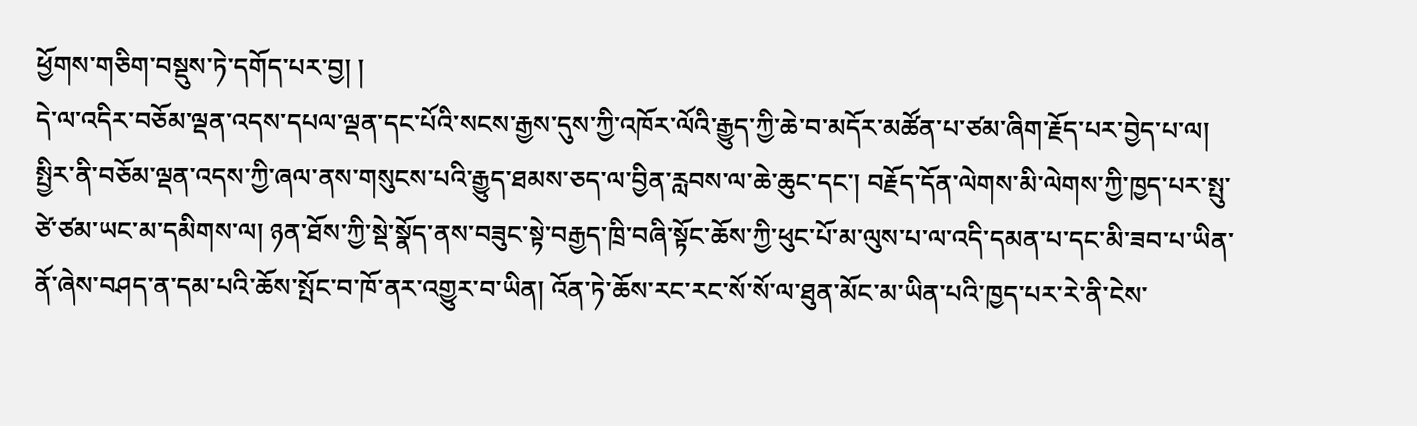ཕྱོགས་གཅིག་བསྡུས་ཏེ་དགོད་པར་བྱ། །
དེ་ལ་འདིར་བཅོམ་ལྡན་འདས་དཔལ་ལྡན་དང་པོའི་སངས་རྒྱས་དུས་ཀྱི་འཁོར་ལོའི་རྒྱུད་ཀྱི་ཆེ་བ་མདོར་མཚོན་པ་ཙམ་ཞིག་རྗོད་པར་བྱེད་པ་ལ། སྤྱིར་ནི་བཅོམ་ལྡན་འདས་ཀྱི་ཞལ་ནས་གསུངས་པའི་རྒྱུད་ཐམས་ཅད་ལ་བྱིན་རླབས་ལ་ཆེ་ཆུང་དང་། བརྗོད་དོན་ལེགས་མི་ལེགས་ཀྱི་ཁྱད་པར་སྤུ་ཙེ་ཙམ་ཡང་མ་དམིགས་ལ། ཉན་ཐོས་ཀྱི་སྡེ་སྣོད་ནས་བཟུང་སྟེ་བརྒྱད་ཁྲི་བཞི་སྟོང་ཆོས་ཀྱི་ཕུང་པོ་མ་ལུས་པ་ལ་འདི་དམན་པ་དང་མི་ཟབ་པ་ཡིན་ནོ་ཞེས་བཤད་ན་དམ་པའི་ཆོས་སྤོང་བ་ཁོ་ནར་འགྱུར་བ་ཡིན། འོན་ཏེ་ཆོས་རང་རང་སོ་སོ་ལ་ཐུན་མོང་མ་ཡིན་པའི་ཁྱད་པར་རེ་ནི་ངེས་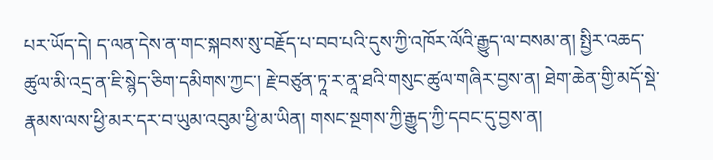པར་ཡོད་དེ། ད་ལན་དེས་ན་གང་སྐབས་སུ་བརྗོད་པ་བབ་པའི་དུས་ཀྱི་འཁོར་ལོའི་རྒྱུད་ལ་བསམ་ན། སྤྱིར་འཆད་ཚུལ་མི་འདྲ་ན་ཇི་སྙེད་ཅིག་དམིགས་ཀྱང་། རྗེ་བཙུན་ཏཱ་ར་ནཱ་ཐའི་གསུང་ཚུལ་གཞིར་བྱས་ན། ཐེག་ཆེན་གྱི་མདོ་སྡེ་རྣམས་ལས་ཕྱི་མར་དར་བ་ཡུམ་འབུམ་ཕྱི་མ་ཡིན། གསང་སྔགས་ཀྱི་རྒྱུད་ཀྱི་དབང་དུ་བྱས་ན།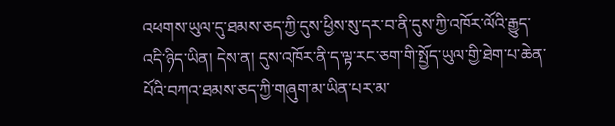འཕགས་ཡུལ་དུ་ཐམས་ཅད་ཀྱི་དུས་ཕྱིས་སུ་དར་བ་ནི་དུས་ཀྱི་འཁོར་ལོའི་རྒྱུད་འདི་ཉིད་ཡིན། དེས་ན། དུས་འཁོར་ནི་ད་ལྟ་རང་ཅག་གི་སྤྱོད་ཡུལ་གྱི་ཐེག་པ་ཆེན་པོའི་བཀའ་ཐམས་ཅད་ཀྱི་གཞུག་མ་ཡིན་པར་མ་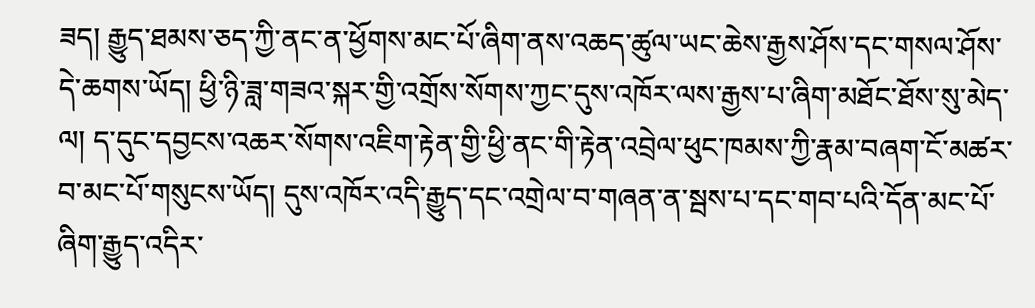ཟད། རྒྱུད་ཐམས་ཅད་ཀྱི་ནང་ན་ཕྱོགས་མང་པོ་ཞིག་ནས་འཆད་ཚུལ་ཡང་ཆེས་རྒྱས་ཤོས་དང་གསལ་ཤོས་དེ་ཆགས་ཡོད། ཕྱི་ཉི་ཟླ་གཟའ་སྐར་གྱི་འགྲོས་སོགས་ཀྱང་དུས་འཁོར་ལས་རྒྱས་པ་ཞིག་མཐོང་ཐོས་སུ་མེད་ལ། ད་དུང་དབྱངས་འཆར་སོགས་འཇིག་རྟེན་གྱི་ཕྱི་ནང་གི་རྟེན་འབྲེལ་ཕུང་ཁམས་ཀྱི་རྣམ་བཞག་ངོ་མཚར་བ་མང་པོ་གསུངས་ཡོད། དུས་འཁོར་འདི་རྒྱུད་དང་འགྲེལ་བ་གཞན་ན་སྦས་པ་དང་གབ་པའི་དོན་མང་པོ་ཞིག་རྒྱུད་འདིར་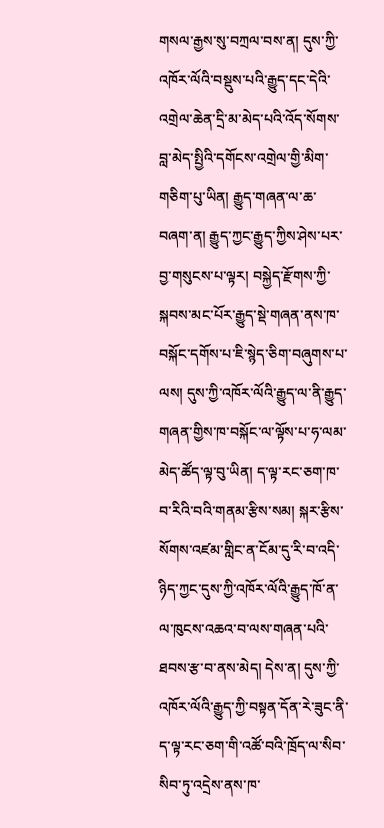གསལ་རྒྱས་སུ་བཀྲལ་བས་ན། དུས་ཀྱི་འཁོར་ལོའི་བསྡུས་པའི་རྒྱུད་དང་དེའི་འགྲེལ་ཆེན་དྲི་མ་མེད་པའི་འོད་སོགས་བླ་མེད་སྤྱིའི་དགོངས་འགྲེལ་གྱི་མིག་གཅིག་པུ་ཡིན། རྒྱུད་གཞན་ལ་ཆ་བཞག་ན། རྒྱུད་ཀྱང་རྒྱུད་ཀྱིས་ཤེས་པར་བྱ་གསུངས་པ་ལྟར། བསྐྱེད་རྫོགས་ཀྱི་སྐབས་མང་པོར་རྒྱུད་སྡེ་གཞན་ནས་ཁ་བསྐོང་དགོས་པ་ཇི་སྙེད་ཅིག་བཞུགས་པ་ལས། དུས་ཀྱི་འཁོར་ལོའི་རྒྱུད་ལ་ནི་རྒྱུད་གཞན་གྱིས་ཁ་བསྐོང་ལ་ལྟོས་པ་ཧ་ལམ་མེད་ཚོད་ལྟ་བུ་ཡིན། ད་ལྟ་རང་ཅག་ཁ་བ་རིའི་བའི་གནམ་རྩིས་སམ། སྐར་རྩིས་སོགས་འཛམ་གླིང་ན་ངོམ་དུ་རི་བ་འདི་ཉིད་ཀྱང་དུས་ཀྱི་འཁོར་ལོའི་རྒྱུད་ཁོ་ན་ལ་ཁུངས་འཆའ་བ་ལས་གཞན་པའི་ཐབས་རྩ་བ་ནས་མེད། དེས་ན། དུས་ཀྱི་འཁོར་ལོའི་རྒྱུད་ཀྱི་བསྟན་དོན་རེ་ཟུང་ནི་ད་ལྟ་རང་ཅག་གི་འཚོ་བའི་ཁྲོད་ལ་སིབ་སིབ་ཏུ་འདྲེས་ནས་ཁ་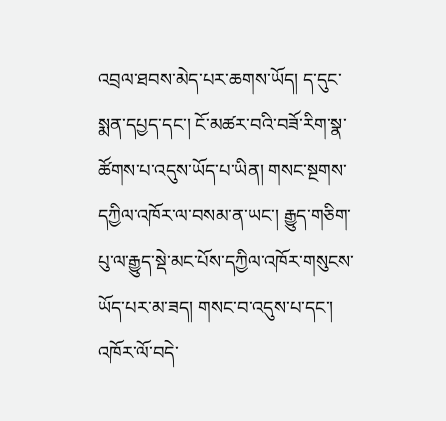འབྲལ་ཐབས་མེད་པར་ཆགས་ཡོད། ད་དུང་སྨན་དཔྱད་དང་། ངོ་མཚར་བའི་བཟོ་རིག་སྣ་ཚོགས་པ་འདུས་ཡོད་པ་ཡིན། གསང་སྔགས་དཀྱིལ་འཁོར་ལ་བསམ་ན་ཡང་། རྒྱུད་གཅིག་པུ་ལ་རྒྱུད་སྡེ་མང་པོས་དཀྱིལ་འཁོར་གསུངས་ཡོད་པར་མ་ཟད། གསང་བ་འདུས་པ་དང་། འཁོར་ལོ་བདེ་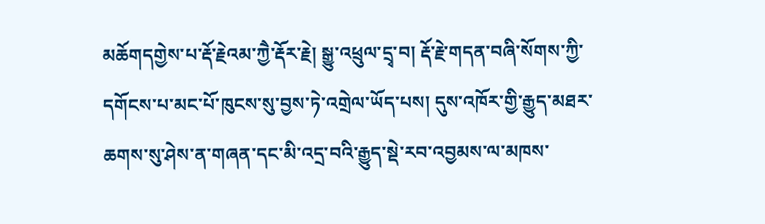མཆོགདགྱེས་པ་རྡོ་རྗེའམ་ཀྱཻ་རྡོར་རྗེ། སྒྱུ་འཕྲུལ་དྲྭ་བ། རྡོ་རྗེ་གདན་བཞི་སོགས་ཀྱི་དགོངས་པ་མང་པོ་ཁུངས་སུ་བྱས་ཏེ་འགྲེལ་ཡོད་པས། དུས་འཁོར་གྱི་རྒྱུད་མཐར་ཆགས་སུ་ཤེས་ན་གཞན་དང་མི་འདྲ་བའི་རྒྱུད་སྡེ་རབ་འབྱམས་ལ་མཁས་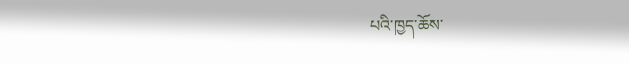པའི་ཁྱད་ཆོས་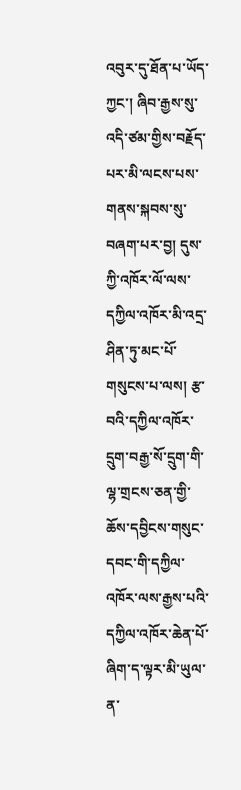འབུར་དུ་ཐོན་པ་ཡོད་ཀྱང་། ཞིབ་རྒྱས་སུ་འདི་ཙམ་གྱིས་བརྗོད་པར་མི་ལངས་པས་གནས་སྐབས་སུ་བཞག་པར་བྱ། དུས་ཀྱི་འཁོར་ལོ་ལས་དཀྱིལ་འཁོར་མི་འདྲ་ཤིན་ཏུ་མང་པོ་གསུངས་པ་ལས། རྩ་བའི་དཀྱིལ་འཁོར་དྲུག་བརྒྱ་སོ་དྲུག་གི་ལྷ་གྲངས་ཅན་གྱི་ཆོས་དབྱིངས་གསུང་དབང་གི་དཀྱིལ་འཁོར་ལས་རྒྱས་པའི་དཀྱིལ་འཁོར་ཆེན་པོ་ཞིག་ད་ལྟར་མི་ཡུལ་ན་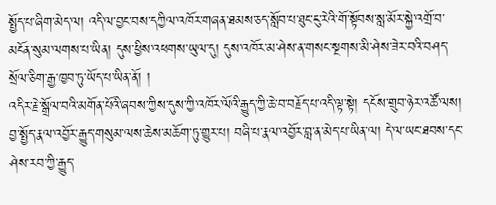སྤྱོད་པ་ཞིག་མེད་ལ། འདི་ལ་བྱང་བས་དཀྱིལ་འཁོར་གཞན་ཐམས་ཅད་སློབ་པ་ཐུང་ངུ་རེའི་གོ་སྟོབས་སླ་མོར་སྐྱེ་འགྲོ་བ་མངོན་སུམ་ལགས་པ་ཡིན། དུས་ཕྱིས་འཕགས་ཡུལ་དུ། དུས་འཁོར་མ་ཤེས་ན་གསང་སྔགས་མི་ཤེས་ཟེར་བའི་བཤད་སྲོལ་ཅིག་རྒྱ་ཁྱབ་ཏུ་ཡོད་པ་ཡིན་ནོ། །
འདིར་རྗེ་སྒྲོལ་བའི་མགོན་པོའི་ཞབས་ཀྱིས་དུས་ཀྱི་འཁོར་ལོའི་རྒྱུད་ཀྱི་ཆེ་བ་བརྗོད་པ་འདི་ལྟ་སྟེ། དངོས་གྲུབ་ཉེར་འཚོ་ལས། བྱ་སྤྱོད་རྣལ་འབྱོར་རྒྱུད་གསུམ་ལས་ཆེས་མཆོག་ཏུ་གྱུར་པ། བཞི་པ་རྣལ་འབྱོར་བླ་ན་མེད་པ་ཡིན་ལ། དེ་ལ་ཡང་ཐབས་དང་ཤེས་རབ་ཀྱི་རྒྱུད་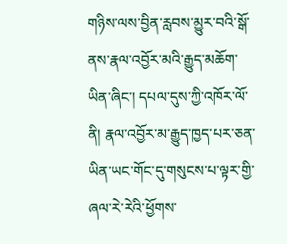གཉིས་ལས་བྱིན་རླབས་མྱུར་བའི་སྒོ་ནས་རྣལ་འབྱོར་མའི་རྒྱུད་མཆོག་ཡིན་ཞིང་། དཔལ་དུས་ཀྱི་འཁོར་ལོ་ནི། རྣལ་འབྱོར་མ་རྒྱུད་ཁྱད་པར་ཅན་ཡིན་ཡང་གོང་དུ་གསུངས་པ་ལྟར་གྱི་ཞལ་རེ་རེའི་ཕྱོགས་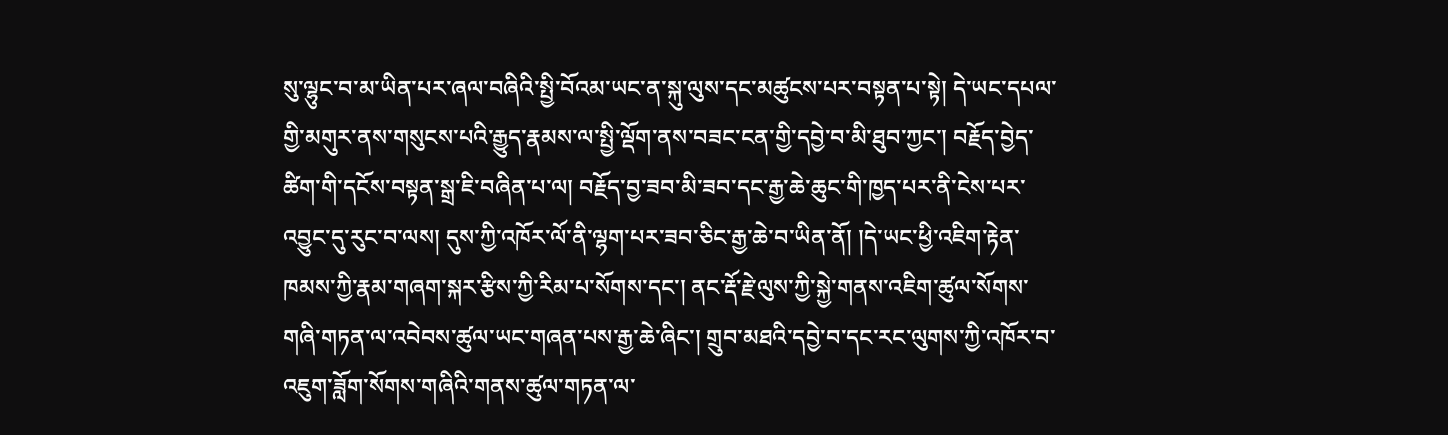སུ་ལྷུང་བ་མ་ཡིན་པར་ཞལ་བཞིའི་སྤྱི་བོའམ་ཡང་ན་སྐུ་ལུས་དང་མཚུངས་པར་བསྟན་པ་སྟེ། དེ་ཡང་དཔལ་གྱི་མགུར་ནས་གསུངས་པའི་རྒྱུད་རྣམས་ལ་སྤྱི་ལྡོག་ནས་བཟང་ངན་གྱི་དབྱེ་བ་མི་ཐུབ་ཀྱང་། བརྗོད་བྱེད་ཚིག་གི་དངོས་བསྟན་སྒྲ་ཇི་བཞིན་པ་ལ། བརྗོད་བྱ་ཟབ་མི་ཟབ་དང་རྒྱ་ཆེ་ཆུང་གི་ཁྱད་པར་ནི་ངེས་པར་འབྱུང་དུ་རུང་བ་ལས། དུས་ཀྱི་འཁོར་ལོ་ནི་ལྷག་པར་ཟབ་ཅིང་རྒྱ་ཆེ་བ་ཡིན་ནོ། །དེ་ཡང་ཕྱི་འཇིག་རྟེན་ཁམས་ཀྱི་རྣམ་གཞག་སྐར་རྩིས་ཀྱི་རིམ་པ་སོགས་དང་། ནང་རྡོ་རྗེ་ལུས་ཀྱི་སྐྱེ་གནས་འཇིག་ཚུལ་སོགས་གཞི་གཏན་ལ་འབེབས་ཚུལ་ཡང་གཞན་པས་རྒྱ་ཆེ་ཞིང་། གྲུབ་མཐའི་དབྱེ་བ་དང་རང་ལུགས་ཀྱི་འཁོར་བ་འཇུག་ཟློག་སོགས་གཞིའི་གནས་ཚུལ་གཏན་ལ་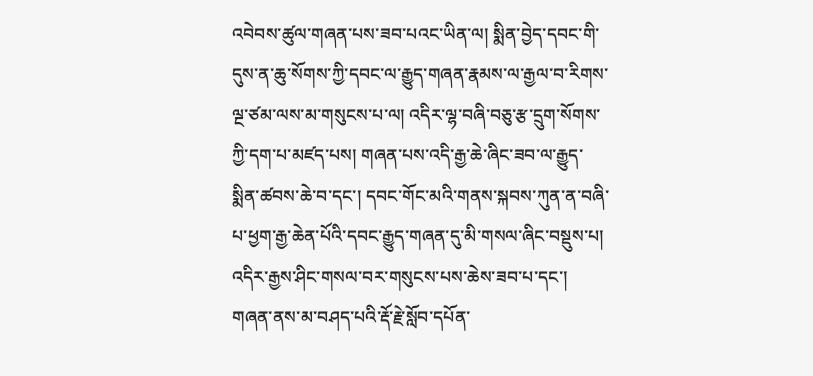འབེབས་ཚུལ་གཞན་པས་ཟབ་པའང་ཡིན་ལ། སྨིན་བྱེད་དབང་གི་དུས་ན་ཆུ་སོགས་ཀྱི་དབང་ལ་རྒྱུད་གཞན་རྣམས་ལ་རྒྱལ་བ་རིགས་ལྔ་ཙམ་ལས་མ་གསུངས་པ་ལ། འདིར་ལྷ་བཞི་བཅུ་རྩ་དྲུག་སོགས་ཀྱི་དག་པ་མཛད་པས། གཞན་པས་འདི་རྒྱ་ཆེ་ཞིང་ཟབ་ལ་རྒྱུད་སྨིན་ཚབས་ཆེ་བ་དང་། དབང་གོང་མའི་གནས་སྐབས་ཀུན་ན་བཞི་པ་ཕྱག་རྒྱ་ཆེན་པོའི་དབང་རྒྱུད་གཞན་དུ་མི་གསལ་ཞིང་བསྡུས་པ། འདིར་རྒྱས་ཤིང་གསལ་བར་གསུངས་པས་ཆེས་ཟབ་པ་དང་། གཞན་ནས་མ་བཤད་པའི་རྡོ་རྗེ་སློབ་དཔོན་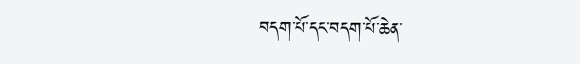བདག་པོ་དང་བདག་པོ་ཆེན་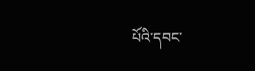པོའི་དབང་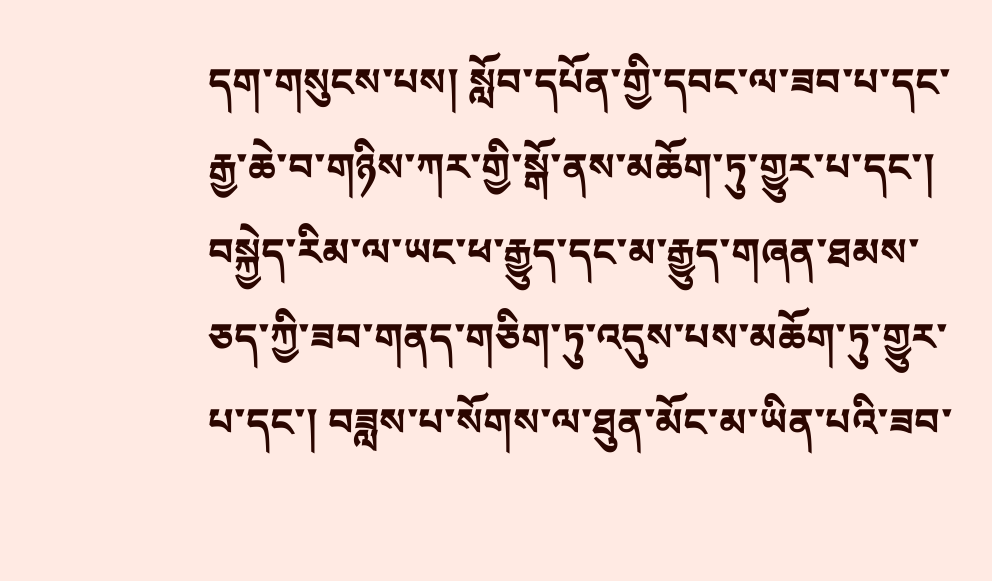དག་གསུངས་པས། སློབ་དཔོན་གྱི་དབང་ལ་ཟབ་པ་དང་རྒྱ་ཆེ་བ་གཉིས་ཀར་གྱི་སྒོ་ནས་མཆོག་ཏུ་གྱུར་པ་དང་། བསྐྱེད་རིམ་ལ་ཡང་ཕ་རྒྱུད་དང་མ་རྒྱུད་གཞན་ཐམས་ཅད་ཀྱི་ཟབ་གནད་གཅིག་ཏུ་འདུས་པས་མཆོག་ཏུ་གྱུར་པ་དང་། བཟླས་པ་སོགས་ལ་ཐུན་མོང་མ་ཡིན་པའི་ཟབ་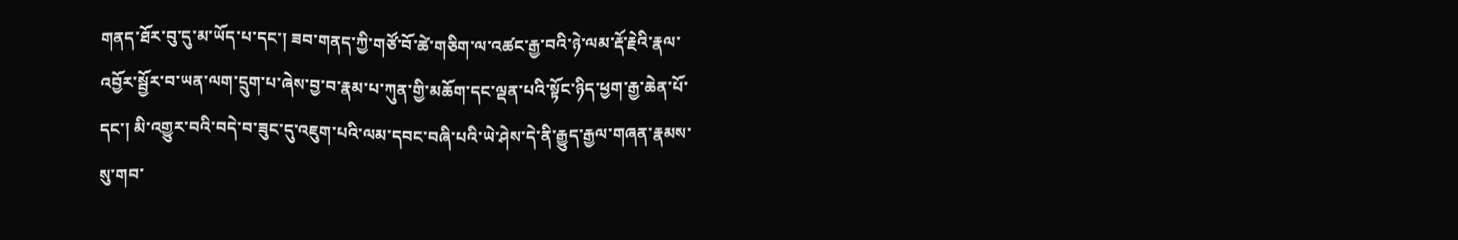གནད་ཐོར་བུ་དུ་མ་ཡོད་པ་དང་། ཟབ་གནད་ཀྱི་གཙོ་བོ་ཚེ་གཅིག་ལ་འཚང་རྒྱ་བའི་ཉེ་ལམ་རྡོ་རྗེའི་རྣལ་འབྱོར་སྦྱོར་བ་ཡན་ལག་དྲུག་པ་ཞེས་བྱ་བ་རྣམ་པ་ཀུན་གྱི་མཆོག་དང་ལྡན་པའི་སྟོང་ཉིད་ཕྱག་རྒྱ་ཆེན་པོ་དང་། མི་འགྱུར་བའི་བདེ་བ་ཟུང་དུ་འཇུག་པའི་ལམ་དབང་བཞི་པའི་ཡེ་ཤེས་དེ་ནི་རྒྱུད་རྒྱལ་གཞན་རྣམས་སུ་གབ་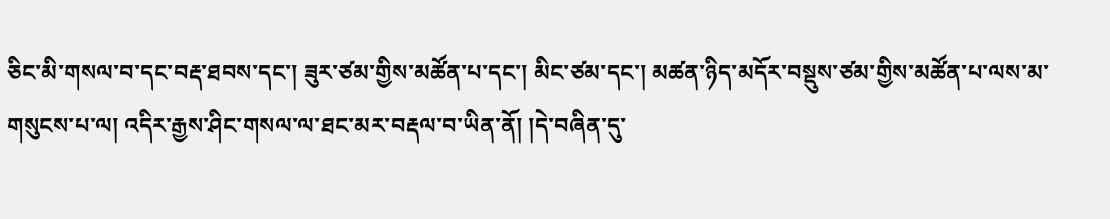ཅིང་མི་གསལ་བ་དང་བརྡ་ཐབས་དང་། ཟུར་ཙམ་གྱིས་མཚོན་པ་དང་། མིང་ཙམ་དང་། མཚན་ཉིད་མདོར་བསྡུས་ཙམ་གྱིས་མཚོན་པ་ལས་མ་གསུངས་པ་ལ། འདིར་རྒྱས་ཤིང་གསལ་ལ་ཐང་མར་བརྡལ་བ་ཡིན་ནོ། །དེ་བཞིན་དུ་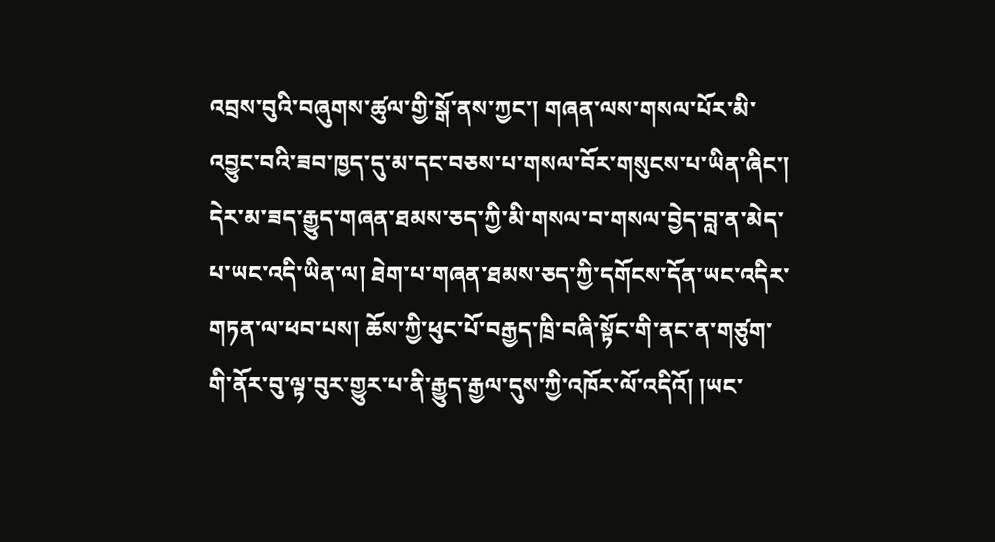འབྲས་བུའི་བཞུགས་ཚུལ་གྱི་སྒོ་ནས་ཀྱང་། གཞན་ལས་གསལ་པོར་མི་འབྱུང་བའི་ཟབ་ཁྱད་དུ་མ་དང་བཅས་པ་གསལ་བོར་གསུངས་པ་ཡིན་ཞིང་། དེར་མ་ཟད་རྒྱུད་གཞན་ཐམས་ཅད་ཀྱི་མི་གསལ་བ་གསལ་བྱེད་བླ་ན་མེད་པ་ཡང་འདི་ཡིན་ལ། ཐེག་པ་གཞན་ཐམས་ཅད་ཀྱི་དགོངས་དོན་ཡང་འདིར་གཏན་ལ་ཕབ་པས། ཆོས་ཀྱི་ཕུང་པོ་བརྒྱད་ཁྲི་བཞི་སྟོང་གི་ནང་ན་གཙུག་གི་ནོར་བུ་ལྟ་བུར་གྱུར་པ་ནི་རྒྱུད་རྒྱལ་དུས་ཀྱི་འཁོར་ལོ་འདིའོ། །ཡང་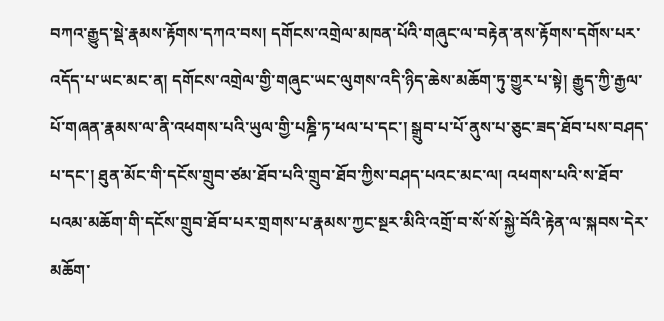བཀའ་རྒྱུད་སྡེ་རྣམས་རྟོགས་དཀའ་བས། དགོངས་འགྲེལ་མཁན་པོའི་གཞུང་ལ་བརྟེན་ནས་རྟོགས་དགོས་པར་འདོད་པ་ཡང་མང་ན། དགོངས་འགྲེལ་གྱི་གཞུང་ཡང་ལུགས་འདི་ཉིད་ཆེས་མཆོག་ཏུ་གྱུར་པ་སྟེ། རྒྱུད་ཀྱི་རྒྱལ་པོ་གཞན་རྣམས་ལ་ནི་འཕགས་པའི་ཡུལ་གྱི་པཎྜི་ཏ་ཕལ་པ་དང་། སྒྲུབ་པ་པོ་ནུས་པ་ཅུང་ཟད་ཐོབ་པས་བཤད་པ་དང་། ཐུན་མོང་གི་དངོས་གྲུབ་ཙམ་ཐོབ་པའི་གྲུབ་ཐོབ་ཀྱིས་བཤད་པའང་མང་ལ། འཕགས་པའི་ས་ཐོབ་པའམ་མཆོག་གི་དངོས་གྲུབ་ཐོབ་པར་གྲགས་པ་རྣམས་ཀྱང་སྔར་མིའི་འགྲོ་བ་སོ་སོ་སྐྱེ་བོའི་རྟེན་ལ་སྐབས་དེར་མཆོག་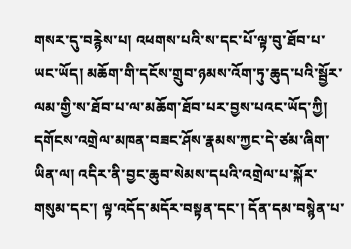གསར་དུ་བརྙེས་པ། འཕགས་པའི་ས་དང་པོ་ལྟ་བུ་ཐོབ་པ་ཡང་ཡོད། མཆོག་གི་དངོས་གྲུབ་ཉམས་འོག་ཏུ་ཆུད་པའི་སྦྱོར་ལམ་གྱི་ས་ཐོབ་པ་ལ་མཆོག་ཐོབ་པར་བྱས་པའང་ཡོད་ཀྱི། དགོངས་འགྲེལ་མཁན་བཟང་ཤོས་རྣམས་ཀྱང་དེ་ཙམ་ཞིག་ཡིན་ལ། འདིར་ནི་བྱང་ཆུབ་སེམས་དཔའི་འགྲེལ་པ་སྐོར་གསུམ་དང་། ལྟ་འདོད་མདོར་བསྟན་དང་། དོན་དམ་བསྙེན་པ་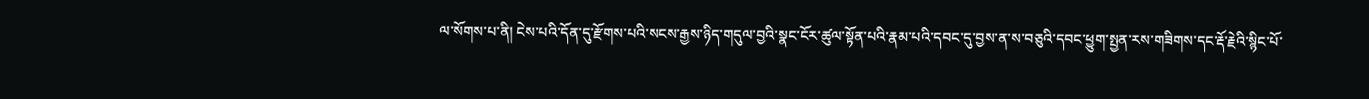ལ་སོགས་པ་ནི། ངེས་པའི་དོན་དུ་རྫོགས་པའི་སངས་རྒྱས་ཉིད་གདུལ་བྱའི་སྣང་ངོར་ཚུལ་སྟོན་པའི་རྣམ་པའི་དབང་དུ་བྱས་ན་ས་བཅུའི་དབང་ཕྱུག་སྤྱན་རས་གཟིགས་དང་རྡོ་རྗེའི་སྙིང་པོ་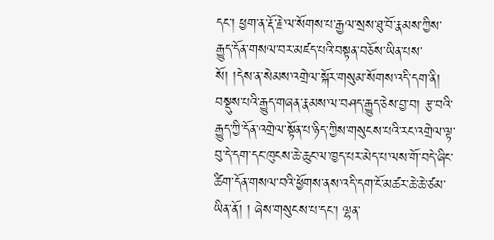དང་། ཕྱག་ན་རྡོ་རྗེ་ལ་སོགས་པ་རྒྱལ་སྲས་ཐུ་བོ་རྣམས་ཀྱིས་རྒྱུད་དོན་གསལ་བར་མཛད་པའི་བསྟན་བཅོས་ཡིན་པས་སོ། །དེས་ན་སེམས་འགྲེལ་སྐོར་གསུམ་སོགས་འདི་དག་ནི། བསྡུས་པའི་རྒྱུད་གཞན་རྣམས་ལ་བཤད་རྒྱུད་ཅེས་བྱ་བ། རྩ་བའི་རྒྱུད་ཀྱི་དོན་འགྲེལ་སྟོན་པ་ཉིད་ཀྱིས་གསུངས་པའི་རང་འགྲེལ་ལྟ་བུ་དེ་དག་དང་ཁུངས་ཆེ་ཆུང་ལ་ཁྱད་པར་མེད་པ་ལས་གོ་བདེ་ཞིང་ཚིག་དོན་གསལ་བའི་ཕྱོགས་ནས་འདི་དག་ངོ་མཚར་ཆེ་ཆེ་ཙམ་ཡིན་ནོ། ། ཞེས་གསུངས་པ་དང་། ལྷན་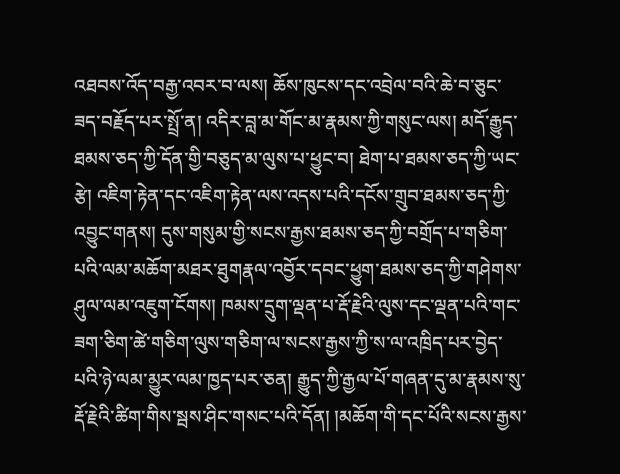འཐབས་འོད་བརྒྱ་འབར་བ་ལས། ཆོས་ཁུངས་དང་འབྲེལ་བའི་ཆེ་བ་ཅུང་ཟད་བརྗོད་པར་སྤྲོ་ན། འདིར་བླ་མ་གོང་མ་རྣམས་ཀྱི་གསུང་ལས། མདོ་རྒྱུད་ཐམས་ཅད་ཀྱི་དོན་གྱི་བཅུད་མ་ལུས་པ་ཕྱུང་བ། ཐེག་པ་ཐམས་ཅད་ཀྱི་ཡང་རྩེ། འཇིག་རྟེན་དང་འཇིག་རྟེན་ལས་འདས་པའི་དངོས་གྲུབ་ཐམས་ཅད་ཀྱི་འབྱུང་གནས། དུས་གསུམ་གྱི་སངས་རྒྱས་ཐམས་ཅད་ཀྱི་བགྲོད་པ་གཅིག་པའི་ལམ་མཆོག་མཐར་ཐུགརྣལ་འབྱོར་དབང་ཕྱུག་ཐམས་ཅད་ཀྱི་གཤེགས་ཤུལ་ལམ་འཇུག་ངོགས། ཁམས་དྲུག་ལྡན་པ་རྡོ་རྗེའི་ལུས་དང་ལྡན་པའི་གང་ཟག་ཅིག་ཚེ་གཅིག་ལུས་གཅིག་ལ་སངས་རྒྱས་ཀྱི་ས་ལ་འཁྲིད་པར་བྱེད་པའི་ཉེ་ལམ་མྱུར་ལམ་ཁྱད་པར་ཅན། རྒྱུད་ཀྱི་རྒྱལ་པོ་གཞན་དུ་མ་རྣམས་སུ་རྡོ་རྗེའི་ཚིག་གིས་སྦས་ཤིང་གསང་པའི་དོན། །མཆོག་གི་དང་པོའི་སངས་རྒྱས་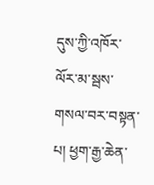དུས་ཀྱི་འཁོར་ལོར་མ་སྦས་གསལ་བར་བསྟན་པ། ཕྱག་རྒྱ་ཆེན་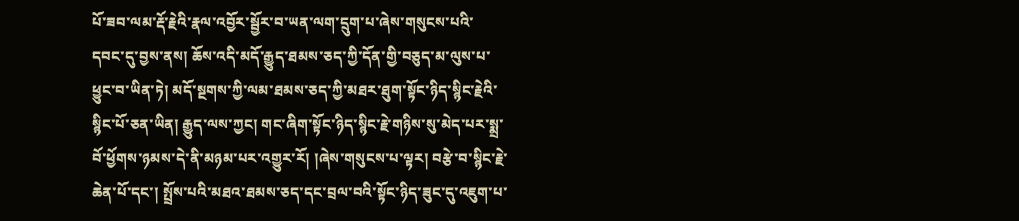པོ་ཟབ་ལམ་རྡོ་རྗེའི་རྣལ་འབྱོར་སྦྱོར་བ་ཡན་ལག་དྲུག་པ་ཞེས་གསུངས་པའི་དབང་དུ་བྱས་ནས། ཆོས་འདི་མདོ་རྒྱུད་ཐམས་ཅད་ཀྱི་དོན་གྱི་བཅུད་མ་ལུས་པ་ཕྱུང་བ་ཡིན་ཏེ། མདོ་སྔགས་ཀྱི་ལམ་ཐམས་ཅད་ཀྱི་མཐར་ཐུག་སྟོང་ཉིད་སྙིང་རྗེའི་སྙིང་པོ་ཅན་ཡིན། རྒྱུད་ལས་ཀྱང། གང་ཞིག་སྟོང་ཉིད་སྙིང་རྗེ་གཉིས་སུ་མེད་པར་སྨྲ་བོ་ཕྱོགས་ཉམས་དེ་ནི་མཉམ་པར་འགྱུར་རོ། །ཞེས་གསུངས་པ་ལྟར། བརྩེ་བ་སྙིང་རྗེ་ཆེན་པོ་དང་། སྤྲོས་པའི་མཐའ་ཐམས་ཅད་དང་བྲལ་བའི་སྟོང་ཉིད་ཟུང་དུ་འཇུག་པ་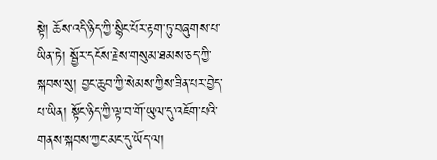སྟེ། ཆོས་འདི་ཉིད་ཀྱི་སྙིང་པོར་རྟག་ཏུ་བཞུགས་པ་ཡིན་ཏེ། སྦྱོར་དངོས་རྗེས་གསུམ་ཐམས་ཅད་ཀྱི་སྐབས་སུ། བྱང་ཆུབ་ཀྱི་སེམས་ཀྱིས་ཟིན་པར་བྱེད་པ་ཡིན། སྟོང་ཉིད་ཀྱི་ལྟ་བ་གོ་ཡུལ་དུ་འཇོག་པའི་གནས་སྐབས་ཀྱང་མང་དུ་ཡོད་ལ།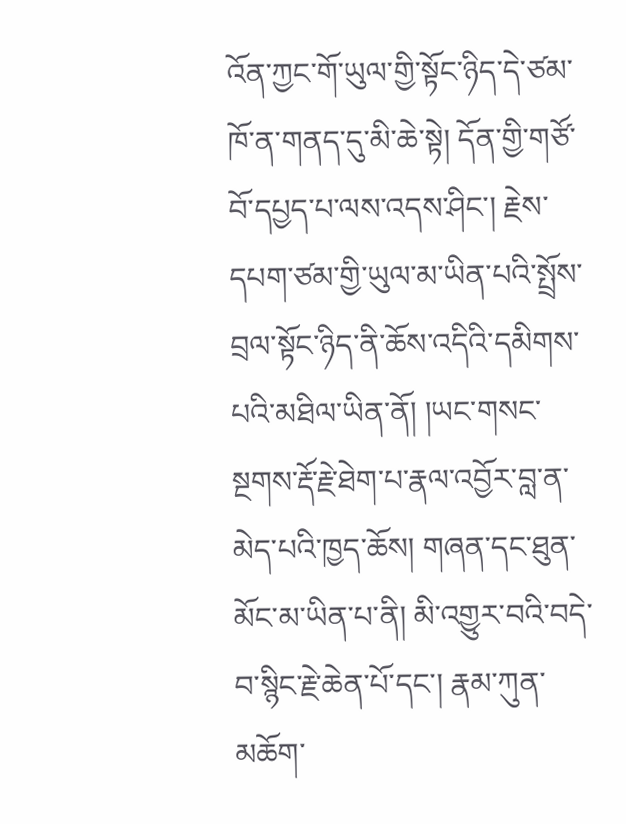འོན་ཀྱང་གོ་ཡུལ་གྱི་སྟོང་ཉིད་དེ་ཙམ་ཁོ་ན་གནད་དུ་མི་ཆེ་སྟེ། དོན་གྱི་གཙོ་བོ་དཔྱད་པ་ལས་འདས་ཤིང་། རྗེས་དཔག་ཙམ་གྱི་ཡུལ་མ་ཡིན་པའི་སྤྲོས་བྲལ་སྟོང་ཉིད་ནི་ཆོས་འདིའི་དམིགས་པའི་མཐིལ་ཡིན་ནོ། །ཡང་གསང་སྔགས་རྡོ་རྗེ་ཐེག་པ་རྣལ་འབྱོར་བླ་ན་མེད་པའི་ཁྱད་ཆོས། གཞན་དང་ཐུན་མོང་མ་ཡིན་པ་ནི། མི་འགྱུར་བའི་བདེ་བ་སྙིང་རྗེ་ཆེན་པོ་དང་། རྣམ་ཀུན་མཆོག་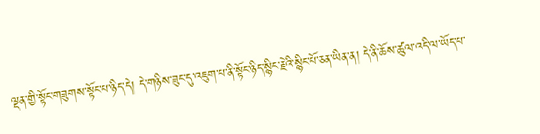ལྡན་གྱི་སྟོང་གཟུགས་སྟོང་པ་ཉིད་དེ། དེ་གཉིས་ཟུང་དུ་འཇུག་པ་ནི་སྟོང་ཉིད་སྙིང་རྗེའི་སྙིང་པོ་ཅན་ཡིན་ན། དེ་ནི་ཆོས་ཚུལ་འདི་ལ་ཡོད་པ་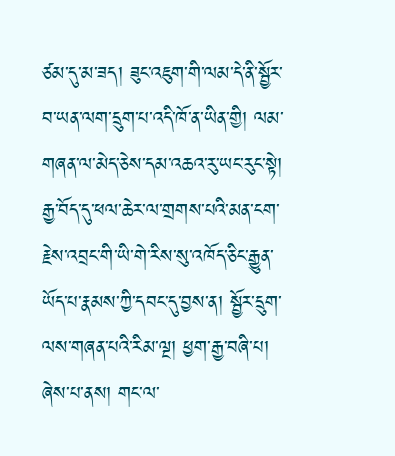ཙམ་དུ་མ་ཟད། ཟུང་འཇུག་གི་ལམ་དེ་ནི་སྦྱོར་བ་ཡན་ལག་དྲུག་པ་འདི་ཁོ་ན་ཡིན་གྱི། ལམ་གཞན་ལ་མེད་ཅེས་དམ་འཆའ་རུ་ཡང་རུང་སྟེ། རྒྱ་བོད་དུ་ཕལ་ཆེར་ལ་གྲགས་པའི་མན་ངག་རྗེས་འབྲང་གི་ཡི་གེ་རིས་སུ་འཁོད་ཅིང་རྒྱུན་ཡོད་པ་རྣམས་ཀྱི་དབང་དུ་བྱས་ན། སྦྱོར་དྲུག་ལས་གཞན་པའི་རིམ་ལྔ། ཕྱག་རྒྱ་བཞི་པ། ཞེས་པ་ནས། གང་ལ་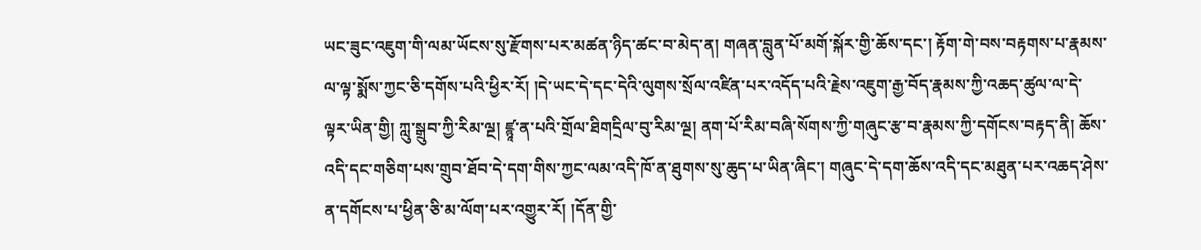ཡང་ཟུང་འཇུག་གི་ལམ་ཡོངས་སུ་རྫོགས་པར་མཚན་ཉིད་ཚང་བ་མེད་ན། གཞན་བླུན་པོ་མགོ་སྐོར་གྱི་ཆོས་དང་། རྟོག་གེ་བས་བརྟགས་པ་རྣམས་ལ་ལྟ་སྨོས་ཀྱང་ཅི་དགོས་པའི་ཕྱིར་རོ། །དེ་ཡང་དེ་དང་དེའི་ལུགས་སྲོལ་འཛིན་པར་འདོད་པའི་རྗེས་འཇུག་རྒྱ་བོད་རྣམས་ཀྱི་འཆད་ཚུལ་ལ་དེ་ལྟར་ཡིན་གྱི། ཀླུ་སྒྲུབ་ཀྱི་རིམ་ལྔ། ཛྙཱ་ན་པའི་གྲོལ་ཐིགདྲིལ་བུ་རིམ་ལྔ། ནག་པོ་རིམ་བཞི་སོགས་ཀྱི་གཞུང་རྩ་བ་རྣམས་ཀྱི་དགོངས་བརྟད་ནི། ཆོས་འདི་དང་གཅིག་པས་གྲུབ་ཐོབ་དེ་དག་གིས་ཀྱང་ལམ་འདི་ཁོ་ན་ཐུགས་སུ་ཆུད་པ་ཡིན་ཞིང་། གཞུང་དེ་དག་ཆོས་འདི་དང་མཐུན་པར་འཆད་ཤེས་ན་དགོངས་པ་ཕྱིན་ཅི་མ་ལོག་པར་འགྱུར་རོ། །དོན་གྱི་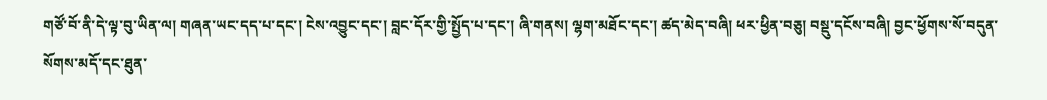གཙོ་བོ་ནི་དེ་ལྟ་བུ་ཡིན་ལ། གཞན་ཡང་དད་པ་དང་། ངེས་འབྱུང་དང་། བླང་དོར་གྱི་སྤྱོད་པ་དང་། ཞི་གནས། ལྷག་མཐོང་དང་། ཚད་མེད་བཞི། ཕར་ཕྱིན་བཅུ། བསྡུ་དངོས་བཞི། བྱང་ཕྱོགས་སོ་བདུན་སོགས་མདོ་དང་ཐུན་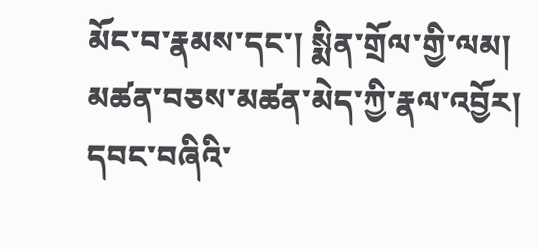མོང་བ་རྣམས་དང་། སྨིན་གྲོལ་གྱི་ལམ། མཚན་བཅས་མཚན་མེད་ཀྱི་རྣལ་འབྱོར། དབང་བཞིའི་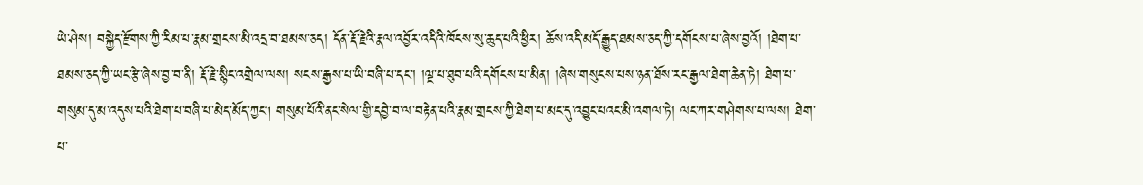ཡེ་ཤེས། བསྐྱེད་རྫོགས་ཀྱི་རིམ་པ་རྣམ་གྲངས་མི་འདྲ་བ་ཐམས་ཅད། དོན་རྡོ་རྗེའི་རྣལ་འབྱོར་འདིའི་ཁོངས་སུ་ཆུད་པའི་ཕྱིར། ཆོས་འདི་མདོ་རྒྱུད་ཐམས་ཅད་ཀྱི་དགོངས་པ་ཞེས་བྱའོ། །ཐེག་པ་ཐམས་ཅད་ཀྱི་ཡང་རྩེ་ཞེས་བྱ་བ་ནི། རྡོ་རྗེ་སྙིང་འགྲེལ་ལས། སངས་རྒྱས་པ་ཡི་བཞི་པ་དང་། །ལྔ་པ་ཐུབ་པའི་དགོངས་པ་མིན། །ཞེས་གསུངས་པས་ཉན་ཐོས་རང་རྒྱལ་ཐེག་ཆེན་ཏེ། ཐེག་པ་གསུམ་དུ་མ་འདུས་པའི་ཐེག་པ་བཞི་པ་མེད་མོད་ཀྱང། གསུམ་པོའི་ནང་སེལ་གྱི་དབྱེ་བ་ལ་བརྟེན་པའི་རྣམ་གྲངས་ཀྱི་ཐེག་པ་མང་དུ་འབྱུང་པའང་མི་འགལ་ཏེ། ལང་ཀར་གཤེགས་པ་ལས། ཐེག་པ་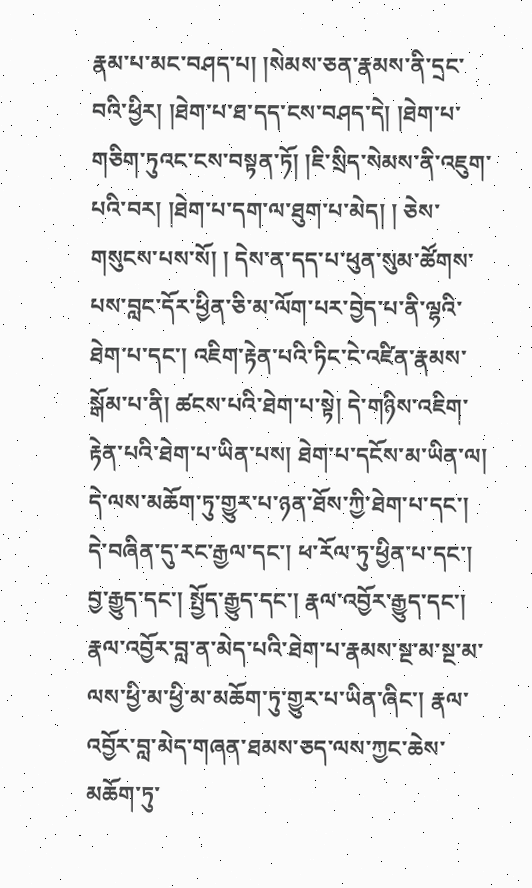རྣམ་པ་མང་བཤད་པ། །སེམས་ཅན་རྣམས་ནི་དྲང་བའི་ཕྱིར། །ཐེག་པ་ཐ་དད་ངས་བཤད་དེ། །ཐེག་པ་གཅིག་ཏུའང་ངས་བསྟན་ཏོ། །ཇི་སྲིད་སེམས་ནི་འཇུག་པའི་བར། །ཐེག་པ་དག་ལ་ཐུག་པ་མེད། ། ཅེས་གསུངས་པས་སོ། ། དེས་ན་དད་པ་ཕུན་སུམ་ཚོགས་པས་བླང་དོར་ཕྱིན་ཅི་མ་ལོག་པར་བྱེད་པ་ནི་ལྷའི་ཐེག་པ་དང་། འཇིག་རྟེན་པའི་ཏིང་ངེ་འཛིན་རྣམས་སྒོམ་པ་ནི། ཚངས་པའི་ཐེག་པ་སྟེ། དེ་གཉིས་འཇིག་རྟེན་པའི་ཐེག་པ་ཡིན་པས། ཐེག་པ་དངོས་མ་ཡིན་ལ། དེ་ལས་མཆོག་ཏུ་གྱུར་པ་ཉན་ཐོས་ཀྱི་ཐེག་པ་དང་། དེ་བཞིན་དུ་རང་རྒྱལ་དང་། ཕ་རོལ་ཏུ་ཕྱིན་པ་དང་། བྱ་རྒྱུད་དང་། སྤྱོད་རྒྱུད་དང་། རྣལ་འབྱོར་རྒྱུད་དང་། རྣལ་འབྱོར་བླ་ན་མེད་པའི་ཐེག་པ་རྣམས་སྔ་མ་སྔ་མ་ལས་ཕྱི་མ་ཕྱི་མ་མཆོག་ཏུ་གྱུར་པ་ཡིན་ཞིང་། རྣལ་འབྱོར་བླ་མེད་གཞན་ཐམས་ཅད་ལས་ཀྱང་ཆེས་མཆོག་ཏུ་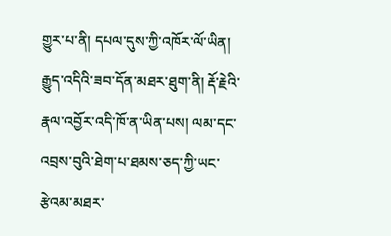གྱུར་པ་ནི། དཔལ་དུས་ཀྱི་འཁོར་ལོ་ཡིན། རྒྱུད་འདིའི་ཟབ་དོན་མཐར་ཐུག་ནི། རྡོ་རྗེའི་རྣལ་འབྱོར་འདི་ཁོ་ན་ཡིན་པས། ལམ་དང་འབྲས་བུའི་ཐེག་པ་ཐམས་ཅད་ཀྱི་ཡང་རྩེའམ་མཐར་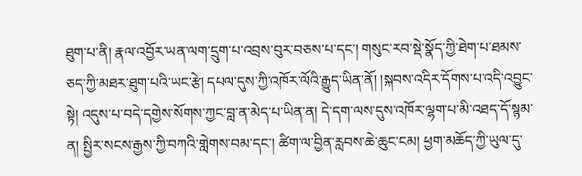ཐུག་པ་ནི། རྣལ་འབྱོར་ཡན་ལག་དྲུག་པ་འབྲས་བུར་བཅས་པ་དང་། གསུང་རབ་སྡེ་སྣོད་ཀྱི་ཐེག་པ་ཐམས་ཅད་ཀྱི་མཐར་ཐུག་པའི་ཡང་རྩེ། དཔལ་དུས་ཀྱི་འཁོར་ལོའི་རྒྱུད་ཡིན་ནོ། །སྐབས་འདིར་དོགས་པ་འདི་འབྱུང་སྟེ། འདུས་པ་བདེ་དགྱེས་སོགས་ཀྱང་བླ་ན་མེད་པ་ཡིན་ན། དེ་དག་ལས་དུས་འཁོར་ལྷག་པ་མི་འཐད་དོ་སྙམ་ན། སྤྱིར་སངས་རྒྱས་ཀྱི་བཀའི་གླེགས་བམ་དང་། ཚིག་ལ་བྱིན་རླབས་ཆེ་ཆུང་ངམ། ཕྱག་མཆོད་ཀྱི་ཡུལ་དུ་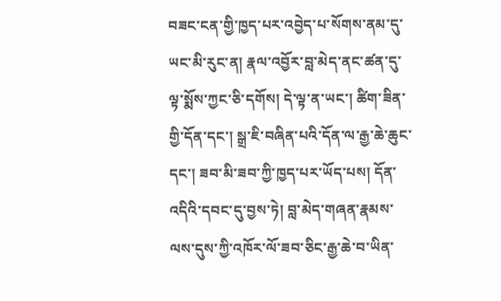བཟང་ངན་གྱི་ཁྱད་པར་འབྱེད་པ་སོགས་ནམ་དུ་ཡང་མི་རུང་ན། རྣལ་འབྱོར་བླ་མེད་ནང་ཚན་དུ་ལྟ་སྨོས་ཀྱང་ཅི་དགོས། དེ་ལྟ་ན་ཡང་། ཚིག་ཟིན་གྱི་དོན་དང་། སྒྲ་ཇི་བཞིན་པའི་དོན་ལ་རྒྱ་ཆེ་ཆུང་དང་། ཟབ་མི་ཟབ་ཀྱི་ཁྱད་པར་ཡོད་པས། དོན་འདིའི་དབང་དུ་བྱས་ཏེ། བླ་མེད་གཞན་རྣམས་ལས་དུས་ཀྱི་འཁོར་ལོ་ཟབ་ཅིང་རྒྱ་ཆེ་བ་ཡིན་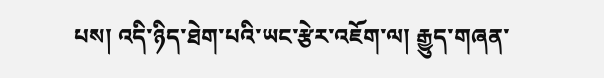པས། འདི་ཉིད་ཐེག་པའི་ཡང་རྩེར་འཇོག་ལ། རྒྱུད་གཞན་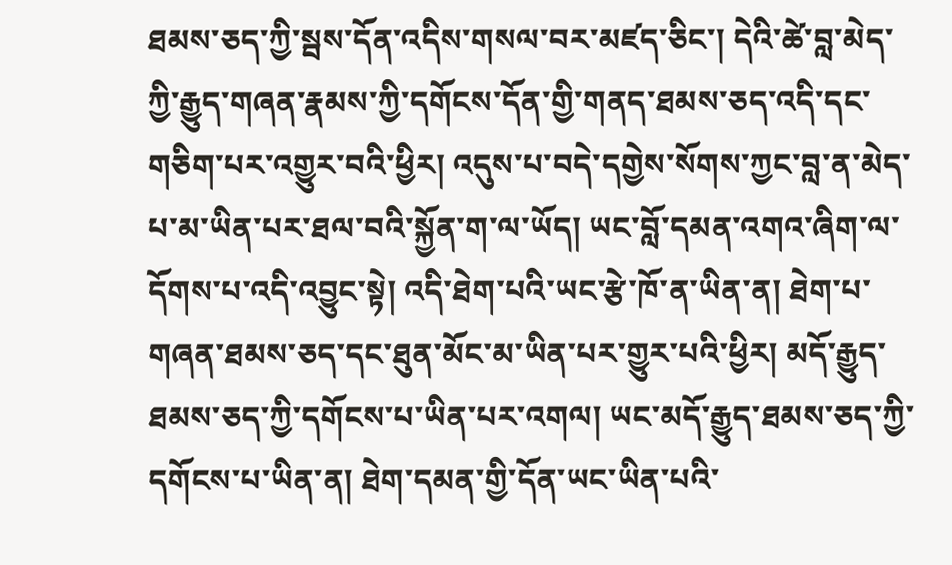ཐམས་ཅད་ཀྱི་སྦས་དོན་འདིས་གསལ་བར་མཛད་ཅིང་། དེའི་ཚེ་བླ་མེད་ཀྱི་རྒྱུད་གཞན་རྣམས་ཀྱི་དགོངས་དོན་གྱི་གནད་ཐམས་ཅད་འདི་དང་གཅིག་པར་འགྱུར་བའི་ཕྱིར། འདུས་པ་བདེ་དགྱེས་སོགས་ཀྱང་བླ་ན་མེད་པ་མ་ཡིན་པར་ཐལ་བའི་སྐྱོན་ག་ལ་ཡོད། ཡང་བློ་དམན་འགའ་ཞིག་ལ་དོགས་པ་འདི་འབྱུང་སྟེ། འདི་ཐེག་པའི་ཡང་རྩེ་ཁོ་ན་ཡིན་ན། ཐེག་པ་གཞན་ཐམས་ཅད་དང་ཐུན་མོང་མ་ཡིན་པར་གྱུར་པའི་ཕྱིར། མདོ་རྒྱུད་ཐམས་ཅད་ཀྱི་དགོངས་པ་ཡིན་པར་འགལ། ཡང་མདོ་རྒྱུད་ཐམས་ཅད་ཀྱི་དགོངས་པ་ཡིན་ན། ཐེག་དམན་གྱི་དོན་ཡང་ཡིན་པའི་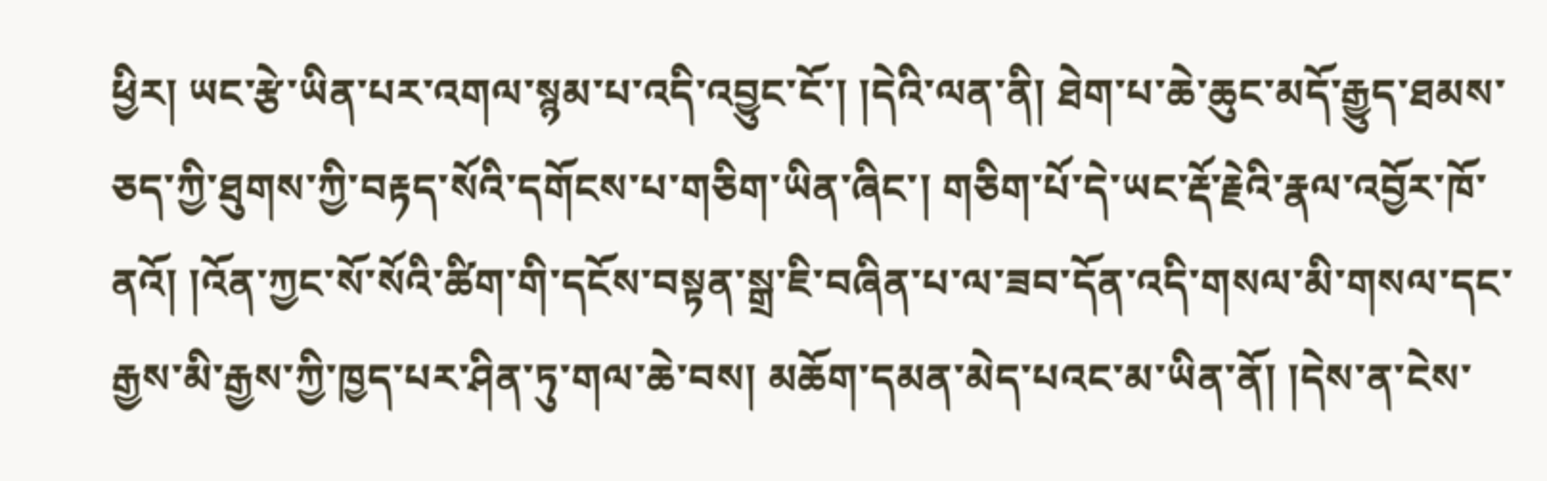ཕྱིར། ཡང་རྩེ་ཡིན་པར་འགལ་སྙམ་པ་འདི་འབྱུང་ངོ་། །དེའི་ལན་ནི། ཐེག་པ་ཆེ་ཆུང་མདོ་རྒྱུད་ཐམས་ཅད་ཀྱི་ཐུགས་ཀྱི་བརྟད་སོའི་དགོངས་པ་གཅིག་ཡིན་ཞིང་། གཅིག་པོ་དེ་ཡང་རྡོ་རྗེའི་རྣལ་འབྱོར་ཁོ་ནའོ། །འོན་ཀྱང་སོ་སོའི་ཚིག་གི་དངོས་བསྟན་སྒྲ་ཇི་བཞིན་པ་ལ་ཟབ་དོན་འདི་གསལ་མི་གསལ་དང་རྒྱས་མི་རྒྱས་ཀྱི་ཁྱད་པར་ཤིན་ཏུ་གལ་ཆེ་བས། མཆོག་དམན་མེད་པའང་མ་ཡིན་ནོ། །དེས་ན་ངེས་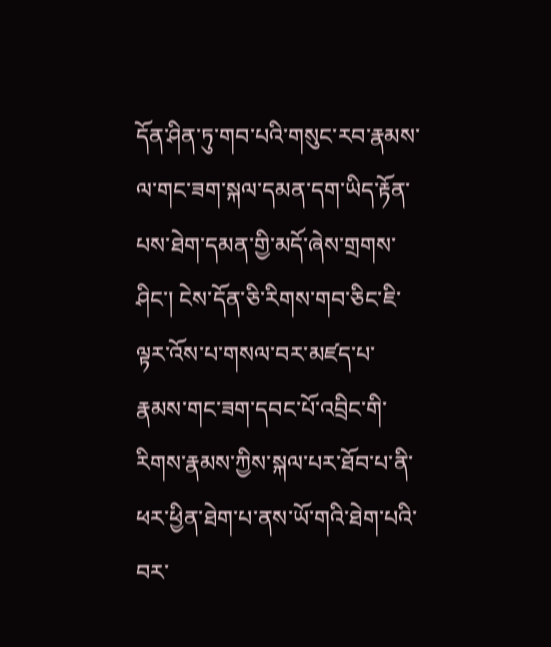དོན་ཤིན་ཏུ་གབ་པའི་གསུང་རབ་རྣམས་ལ་གང་ཟག་སྐལ་དམན་དག་ཡིད་རྟོན་པས་ཐེག་དམན་གྱི་མདོ་ཞེས་གྲགས་ཤིང་། ངེས་དོན་ཅི་རིགས་གབ་ཅིང་ཇི་ལྟར་འོས་པ་གསལ་བར་མཛད་པ་རྣམས་གང་ཟག་དབང་པོ་འབྲིང་གི་རིགས་རྣམས་ཀྱིས་སྐལ་པར་ཐོབ་པ་ནི་ཕར་ཕྱིན་ཐེག་པ་ནས་ཡོ་གའི་ཐེག་པའི་བར་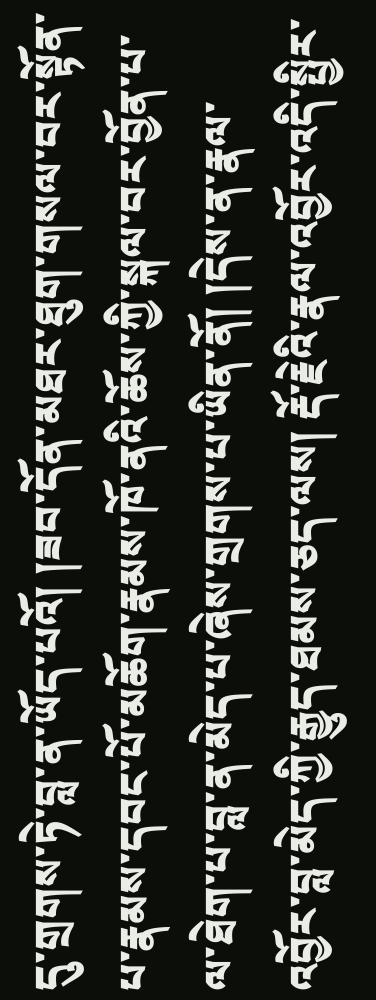དུ་གྲགས་ཏེ་བླ་ན་ཡོད་པའོ། །ཟབ་དོན་མཐར་ཐུག་གསལ་བར་སྟོན་པ་རྣམས་དབང་པོ་མཆོག་རྣམས་ཁོ་ནའི་ཆོས་ཀྱི་སྐལ་བར་བྱོན་པ་ལ་ཐེག་པ་བླ་ན་མེད་པ་ཞེས་གྲགས་པ་ཡིན་ནོ། །དེས་ན་རྣལ་འབྱོར་བླ་མེད་ཀྱི་རྒྱུད་ཐམས་ཅད་ལས། རྡོ་རྗེའི་རྣལ་འབྱོར་འདི་སྤྱིར་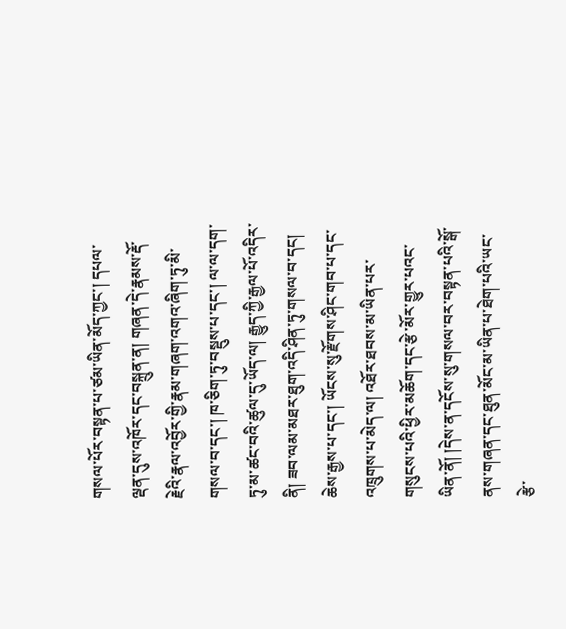གསལ་པོར་བསྟན་པ་ཙམ་ཡིན་མོད་ཀྱང་། དཔལ་ལྡན་དུས་འཁོར་དང་བསྐྲུན་ན། གཞན་དེ་རྣམས་རྡོ་རྗེའི་རྣལ་འབྱོར་གྱི་རྣམ་གཞག་འགའ་ཞིག་ཏུ་མི་གསལ་བ་དང་། ཁ་ཅིག་ཏུ་བསྡུས་པ་དང་། ལ་ལ་དག་ཏུ་མ་ཚང་བའི་ཚུལ་དུ་ཡོད་ལ། རྒྱུད་ཀྱི་རྒྱལ་པོ་འདིར་ནི། ཟབ་ལམ་མཐར་ཐུག་འདི་ཤིན་ཏུ་གསལ་བ་དང། ཆེས་རྒྱས་པ་དང་། ཡོངས་སུ་རྫོགས་ཤིང་གབ་པ་དང་འཁྲུགས་པ་མེད་ལ། འཐོར་ཐབས་མ་ཡིན་པར་གསུངས་པའི་ཕྱིར་མཆོག་དང་རྩེ་མོར་གྱུར་པའང་ཡིན་ནོ། །དེས་ན་དངོས་སུ་གསལ་བར་བསྟན་པའི་སྒོ་ནས་གཞན་དང་ཐུན་མོང་མ་ཡིན་པ་ཐེག་པའི་ཡང་རྩེ་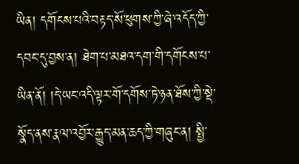ཡིན། དགོངས་པའི་བརྟད་སོ་ཕུགས་ཀྱི་ཞེ་འདོད་ཀྱི་དབང་དུ་བྱས་ན། ཐེག་པ་མཐའ་དག་གི་དགོངས་པ་ཡིན་ནོ། །དེ་ཡང་འདི་ལྟར་གོ་དགོས་ཏེ་ཉན་ཐོས་ཀྱི་སྡེ་སྣོད་ནས་རྣལ་འབྱོར་རྒྱུད་མན་ཆད་ཀྱི་གཞུང་ན། སྤྱི་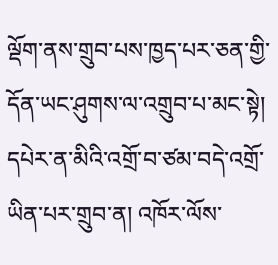ལྡོག་ནས་གྲུབ་པས་ཁྱད་པར་ཅན་གྱི་དོན་ཡང་ཤུགས་ལ་འགྲུབ་པ་མང་སྟེ། དཔེར་ན་མིའི་འགྲོ་བ་ཙམ་བདེ་འགྲོ་ཡིན་པར་གྲུབ་ན། འཁོར་ལོས་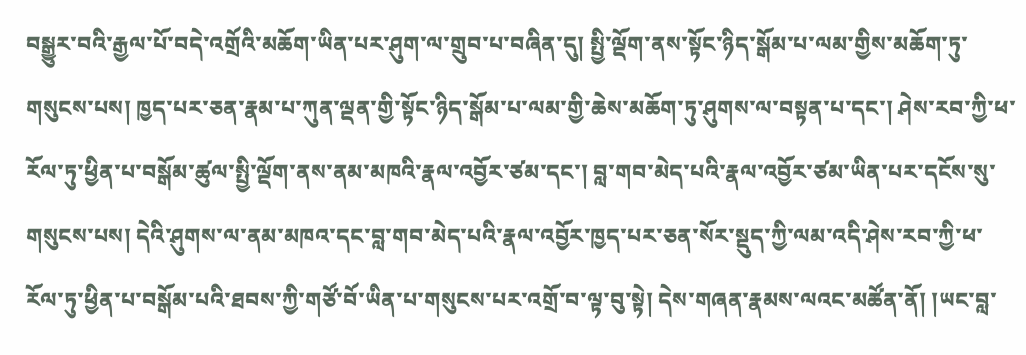བསྒྱུར་བའི་རྒྱལ་པོ་བདེ་འགྲོའི་མཆོག་ཡིན་པར་ཤུག་ལ་གྲུབ་པ་བཞིན་དུ། སྤྱི་ལྡོག་ནས་སྟོང་ཉིད་སྒོམ་པ་ལམ་གྱིས་མཆོག་ཏུ་གསུངས་པས། ཁྱད་པར་ཅན་རྣམ་པ་ཀུན་ལྡན་གྱི་སྟོང་ཉིད་སྒོམ་པ་ལམ་གྱི་ཆེས་མཆོག་ཏུ་ཤུགས་ལ་བསྟན་པ་དང་། ཤེས་རབ་ཀྱི་ཕ་རོལ་ཏུ་ཕྱིན་པ་བསྒོམ་ཚུལ་སྤྱི་ལྡོག་ནས་ནམ་མཁའི་རྣལ་འབྱོར་ཙམ་དང་། བླ་གབ་མེད་པའི་རྣལ་འབྱོར་ཙམ་ཡིན་པར་དངོས་སུ་གསུངས་པས། དེའི་ཤུགས་ལ་ནམ་མཁའ་དང་བླ་གབ་མེད་པའི་རྣལ་འབྱོར་ཁྱད་པར་ཅན་སོར་སྡུད་ཀྱི་ལམ་འདི་ཤེས་རབ་ཀྱི་ཕ་རོལ་ཏུ་ཕྱིན་པ་བསྒོམ་པའི་ཐབས་ཀྱི་གཙོ་བོ་ཡིན་པ་གསུངས་པར་འགྲོ་བ་ལྟ་བུ་སྟེ། དེས་གཞན་རྣམས་ལའང་མཚོན་ནོ། །ཡང་བླ་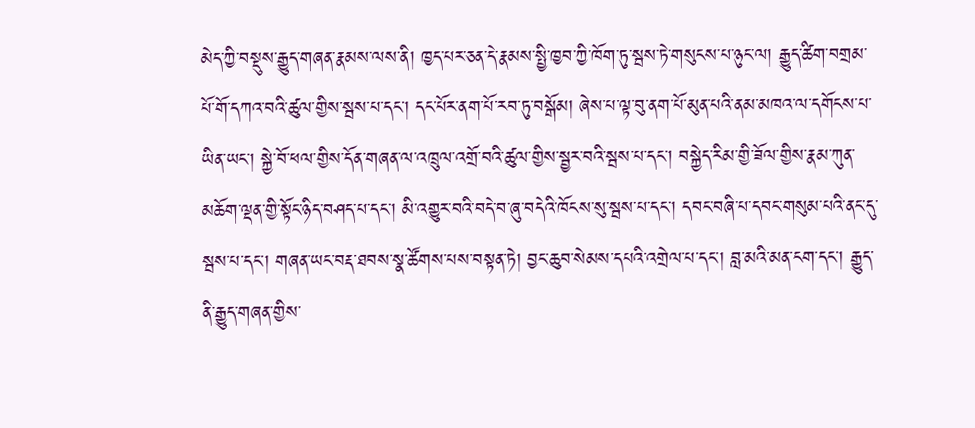མེད་ཀྱི་བསྡུས་རྒྱུད་གཞན་རྣམས་ལས་ནི། ཁྱད་པར་ཅན་དེ་རྣམས་སྤྱི་ཁྱབ་ཀྱི་ཁོག་ཏུ་སྦས་ཏེ་གསུངས་པ་ཉུང་ལ། རྒྱུད་ཚིག་བགྲམ་པོ་གོ་དཀའ་བའི་ཚུལ་གྱིས་སྦས་པ་དང་། དང་པོར་ནག་པོ་རབ་ཏུ་བསྒོམ། ཞེས་པ་ལྟ་བུ་ནག་པོ་མུན་པའི་ནམ་མཁའ་ལ་དགོངས་པ་ཡིན་ཡང་། སྐྱེ་བོ་ཕལ་གྱིས་དོན་གཞན་ལ་འཁྲུལ་འགྲོ་བའི་ཚུལ་གྱིས་སྦྱར་བའི་སྦས་པ་དང་། བསྐྱེད་རིམ་གྱི་ཟོལ་གྱིས་རྣམ་ཀུན་མཆོག་ལྡན་གྱི་སྟོང་ཉིད་བཤད་པ་དང་། མི་འགྱུར་བའི་བདེ་བ་ཞུ་བདེའི་ཁོངས་སུ་སྦས་པ་དང་། དབང་བཞི་པ་དབང་གསུམ་པའི་ནང་དུ་སྦས་པ་དང་། གཞན་ཡང་བརྡ་ཐབས་སྣ་ཚོགས་པས་བསྟན་ཏེ། བྱང་ཆུབ་སེམས་དཔའི་འགྲེལ་པ་དང་། བླ་མའི་མན་ངག་དང་། རྒྱུད་ནི་རྒྱུད་གཞན་གྱིས་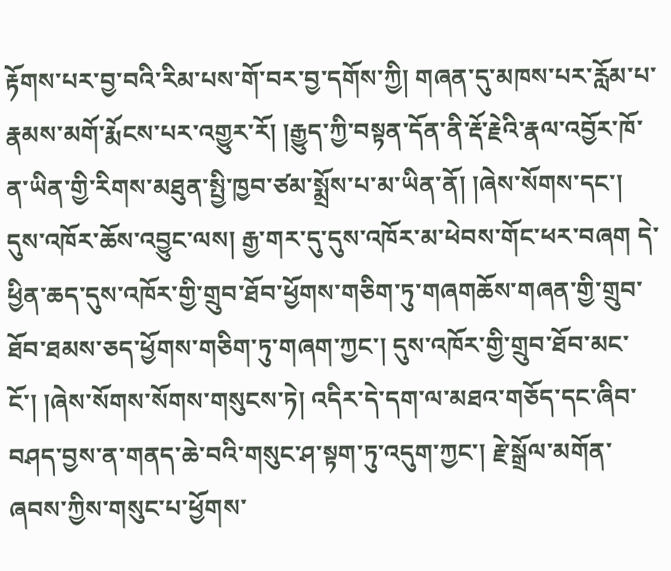རྟོགས་པར་བྱ་བའི་རིམ་པས་གོ་བར་བྱ་དགོས་ཀྱི། གཞན་དུ་མཁས་པར་རློམ་པ་རྣམས་མགོ་རྨོངས་པར་འགྱུར་རོ། །རྒྱུད་ཀྱི་བསྟན་དོན་ནི་རྡོ་རྗེའི་རྣལ་འབྱོར་ཁོ་ན་ཡིན་གྱི་རིགས་མཐུན་སྤྱི་ཁྱབ་ཙམ་སྨྲོས་པ་མ་ཡིན་ནོ། །ཞེས་སོགས་དང་། དུས་འཁོར་ཆོས་འབྱུང་ལས། རྒྱ་གར་དུ་དུས་འཁོར་མ་ཕེབས་གོང་ཕར་བཞག དེ་ཕྱིན་ཆད་དུས་འཁོར་གྱི་གྲུབ་ཐོབ་ཕྱོགས་གཅིག་ཏུ་གཞགཆོས་གཞན་གྱི་གྲུབ་ཐོབ་ཐམས་ཅད་ཕྱོགས་གཅིག་ཏུ་གཞག་ཀྱང་། དུས་འཁོར་གྱི་གྲུབ་ཐོབ་མང་ངོ་། །ཞེས་སོགས་སོགས་གསུངས་ཏེ། འདིར་དེ་དག་ལ་མཐའ་གཅོད་དང་ཞིབ་བཤད་བྱས་ན་གནད་ཆེ་བའི་གསུང་ཤ་སྟག་ཏུ་འདུག་ཀྱང་། རྗེ་སྒྲོལ་མགོན་ཞབས་ཀྱིས་གསུང་པ་ཕྱོགས་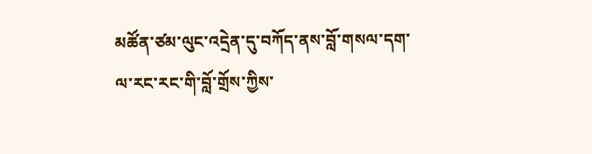མཚོན་ཙམ་ལུང་འདྲེན་དུ་བཀོད་ནས་བློ་གསལ་དག་ལ་རང་རང་གི་བློ་གྲོས་ཀྱིས་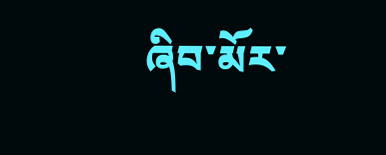ཞིབ་མོར་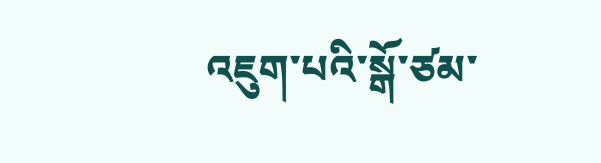འཇུག་པའི་སྒོ་ཙམ་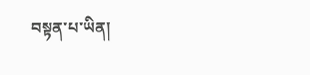བསྟན་པ་ཡིན།